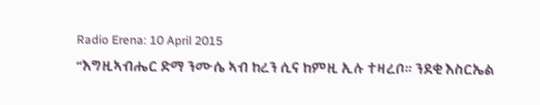Radio Erena: 10 April 2015
“እግዚኣብሔር ድማ ንሙሴ ኣብ ከረን ሲና ከምዚ ኢሉ ተዛረቦ። ንደቂ እስርኤል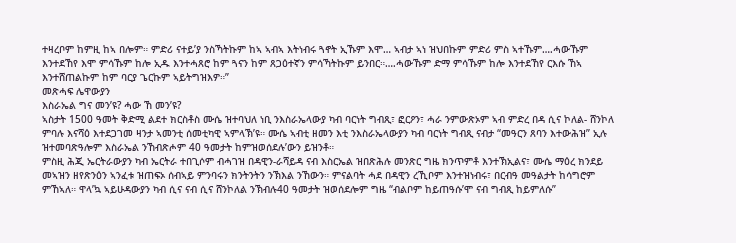ተዛረቦም ከምዚ ከኣ በሎም። ምድሪ ናተይ’ያ ንስኻትኩም ከኣ ኣብኣ እትነብሩ ጓኖት ኢኹም እሞ… ኣብታ ኣነ ዝህበኩም ምድሪ ምስ ኣተኹም….ሓውኹም እንተደኸየ እሞ ምሳኹም ከሎ ኢዱ እንተሓጸሮ ከም ጓናን ከም ጸጋዕተኛን ምሳኻትኩም ይንበር።….ሓውኹም ድማ ምሳኹም ከሎ እንተደኸየ ርእሱ ኸኣ እንተሸጠልኩም ከም ባርያ ጌርኩም ኣይትግዝእዎ።”
መጽሓፍ ሌዋውያን
እስራኤል ግና መን’ዩ? ሓው ኸ መን’ዩ?
ኣስታት 1500 ዓመት ቅድሚ ልደተ ክርስቶስ ሙሴ ዝተባህለ ነቢ ንእስራኤላውያ ካብ ባርነት ግብጺ፣ ፎርዖን፣ ሓራ ንምውጽኦም ኣብ ምድረ በዳ ሲና ኮለል- ሸንኮለ ምባሉ እናሻዕ እተደጋገመ ዛንታ ኣመንቲ ሰመቲካዊ ኣምላኽ’ዩ። ሙሴ ኣብቲ ዘመን እቲ ንእስራኤላውያን ካብ ባርነት ግብጺ ናብታ “መዓርን ጸባን እተውሕዝ” ኢሉ ዝተመባጽዓሎም እስራኤል ንኸብጽሖም 40 ዓመታት ከምዝወሰደሉ’ውን ይዝንቶ።
ምስዚ ሕጂ ኤርትራውያን ካብ ኤርትራ ተበጊሶም ብሓገዝ በዳዊን-ራሻይዳ ናብ እስርኤል ዝበጽሕሉ መንጽር ግዜ ክንጥምቶ እንተኽኢልና፣ ሙሴ ማዕረ ክንደይ መኣዝን ዘየጽንዕን ኣንፈቱ ዝጠፍኦ ሰብኣይ ምንባሩን ክንትንትን ንኽእል ንኸውን። ምናልባት ሓደ በዳዊን ረኺቦም እንተዝነብሩ፣ በርብዓ መዓልታት ከሳግሮም ምኸኣለ። ዋላ’ኳ ኣይሁዳውያን ካብ ሲና ናብ ሲና ሸንኮለል ንኽብሉ40 ዓመታት ዝወሰደሎም ግዜ “ብልቦም ከይጠዓሱ’ሞ ናብ ግብጺ ከይምለሱ”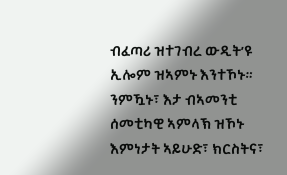ብፈጣሪ ዝተገብረ ውዲት’ዩ ኢሎም ዝኣምኑ እንተኾኑ።
ንምዃኑ፣ እታ ብኣመንቲ ሰመቲካዊ ኣምላኽ ዝኾኑ እምነታት ኣይሁድ፣ ክርስትና፣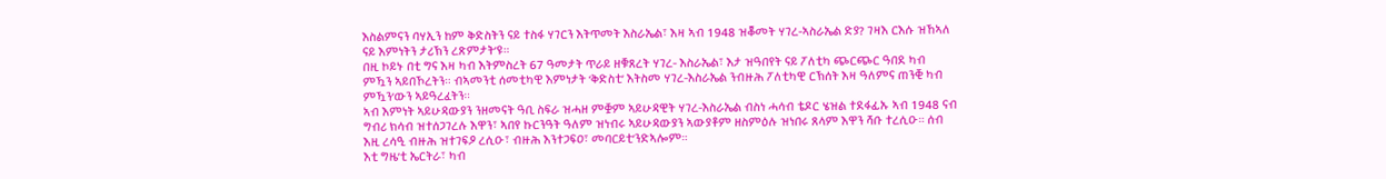እስልምናን ባሃኢን ከም ቅድስትን ናይ ተስፋ ሃገርን እትጥመት እስራኤል፣ እዛ ኣብ 1948 ዝቖመት ሃገረ-ኣስራኤል ድያ? ገዛእ ርእሱ ዝኸኣለ ናይ እምነትን ታሪኽን ረጽምታት’ዩ።
በዚ ኮይኑ በቲ ግና እዛ ካብ እትምስረት 67 ዓመታት ጥራይ ዘቑጸረት ሃገረ- እስራኤል፣ እታ ዝዓበየት ናይ ፖለቲካ ጭርጭር ዓበደ ካብ ምዃን ኣይበኾረትን። ብኣመንቲ ሰመቲካዊ እምነታት ‘ቅድስቲ’ እትስመ ሃገረ-እስራኤል ንብዙሕ ፖለቲካዊ ርኽሰት እዛ ዓለምና ጠንቒ ካብ ምዃን’ውን ኣይዓረፈትን።
ኣብ እምነት ኣይሁዳውያን ንዘመናት ዓቢ ስፍራ ዝሓዘ ምቛም ኣይሁዳዊት ሃገረ-እስራኤል ብስነ ሓሳብ ቴዶር ሄዝል ተደፋፊኡ ኣብ 1948 ናብ ግብሪ ክሳብ ዝተሰጋገረሉ እዋን፣ ኣበየ ኩርንዓት ዓለም ዝነብሩ ኣይሁዳውያን ኣውያቶም ዘስምዕሉ ዝነበሩ ጸላም እዋን ሻቡ ተረሲዑ። ሰብ እዚ ረሳዒ ብዙሕ ዝተገፍዖ ረሲዑ፣ ብዙሕ እንተጋፍዐ፣ መባርይቲ’ንድኣሎም።
እቲ ግዜ’ቲ ኤርትራ፣ ካብ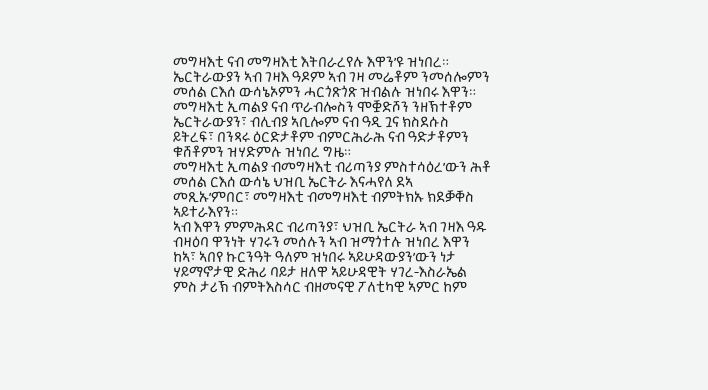መግዛእቲ ናብ መግዛእቲ እትበራረየሉ እዋን’ዩ ዝነበረ። ኤርትራውያን ኣብ ገዛእ ዓዶም ኣብ ገዛ መሬቶም ንመሰሎምን መሰል ርእሰ ውሳኔኦምን ሓርጎጽጎጽ ዝብልሉ ዝነበሩ እዋን። መግዛእቲ ኢጣልያ ናብ ጥራብሎስን ሞቛድሾን ንዘኽተቶም ኤርትራውያን፣ ብሊብያ ኣቢሎም ናብ ዓዲ ጓና ክስደሱስ ይትረፍ፣ በንጻሩ ዕርድታቶም ብምርሕራሕ ናብ ዓድታቶምን ቁሸቶምን ዝሃድምሉ ዝነበረ ግዜ።
መግዛእቲ ኢጣልያ ብመግዛእቲ ብሪጣንያ ምስተሳዕረ’ውን ሕቶ መሰል ርእሰ ውሳኔ ህዝቢ ኤርትራ እናሓየለ ደኣ መጺኡ’ምበር፣ መግዛእቲ ብመግዛእቲ ብምትክኡ ክደቓቐስ ኣይተራእየን።
ኣብ እዋን ምምሕዳር ብሪጣንያ፣ ህዝቢ ኤርትራ ኣብ ገዛእ ዓዱ ብዛዕባ ዋንነት ሃገሩን መሰሉን ኣብ ዝማጎተሉ ዝነበረ እዋን ከኣ፣ ኣበየ ኩርንዓት ዓለም ዝነበሩ ኣይሁዳውያን’ውን ነታ ሃይማኖታዊ ድሕሪ ባይታ ዘለዋ ኣይሁዳዊት ሃገረ-እስራኤል ምስ ታሪኽ ብምትእስሳር ብዘመናዊ ፖለቲካዊ ኣምር ከም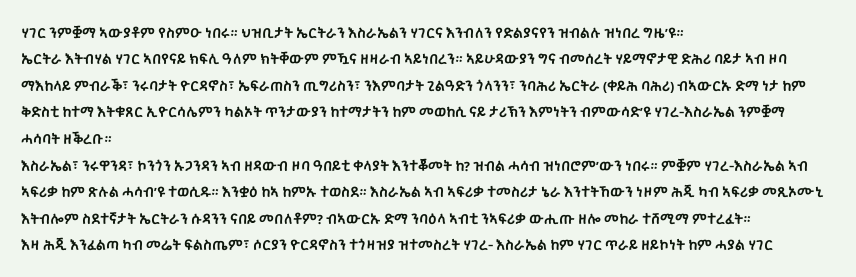ሃገር ንምቛማ ኣውያቶም የስምዑ ነበሩ። ህዝቢታት ኤርትራን እስራኤልን ሃገርና እንብለን የድልያናየን ዝብልሉ ዝነበረ ግዜ’ዩ።
ኤርትራ እትብሃል ሃገር ኣበየናይ ክፍሊ ዓለም ክትቐውም ምዃና ዘዛራብ ኣይነበረን። ኣይሁዳውያን ግና ብመሰረት ሃይማኖታዊ ድሕሪ ባይታ ኣብ ዞባ ማእከላይ ምብራቕ፣ ንሩባታት ዮርዳኖስ፣ ኤፍራጠስን ጢግሪስን፣ ንእምባታት ጊልዓድን ጎላንን፣ ንባሕሪ ኤርትራ (ቀይሕ ባሕሪ) ብኣውርኡ ድማ ነታ ከም ቅድስቲ ከተማ እትቁጸር ኢዮርሳሌምን ካልኦት ጥንታውያን ከተማታትን ከም መወከሲ ናይ ታሪኽን እምነትን ብምውሳድ’ዩ ሃገረ-እስራኤል ንምቛማ ሓሳባት ዘቕረቡ።
እስራኤል፣ ንሩዋንዳ፣ ኮንጎን ኡጋንዳን ኣብ ዘዳውብ ዞባ ዓበይቲ ቀላያት እንተቖመት ከ? ዝብል ሓሳብ ዝነበሮም’ውን ነበሩ። ምቛም ሃገረ-እስራኤል ኣብ ኣፍሪቃ ከም ጽሉል ሓሳብ’ዩ ተወሲዱ። እንቋዕ ከኣ ከምኡ ተወስደ። እስራኤል ኣብ ኣፍሪቃ ተመስሪታ ኔራ እንተትኸውን ነዞም ሕጂ ካብ ኣፍሪቃ መጺኦሙኒ እትብሎም ስደተኛታት ኤርትራን ሱዳንን ናበይ መበለቶም? ብኣውርኡ ድማ ንባዕላ ኣብቲ ንኣፍሪቃ ውሒጡ ዘሎ መከራ ተሸሚማ ምተረፈት።
እዛ ሕጂ እንፈልጣ ካብ መሬት ፍልስጤም፣ ሶርያን ዮርዳኖስን ተጎዛዝያ ዝተመስረት ሃገረ- እስራኤል ከም ሃገር ጥራይ ዘይኮነት ከም ሓያል ሃገር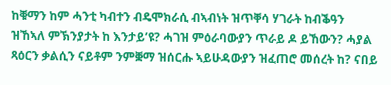ከቑማን ከም ሓንቲ ካብተን ብዴሞክራሲ ብኣብነት ዝጥቐሳ ሃገራት ከብቕዓን ዝኸኣለ ምኽንያታት ከ እንታይ’ዩ? ሓገዝ ምዕራባውያን ጥራይ ዶ ይኸውን? ሓያል ጻዕርን ቃልሲን ናይቶም ንምቛማ ዝሰርሑ ኣይሁዳውያን ዝፈጠሮ መሰረት ከ? ናበይ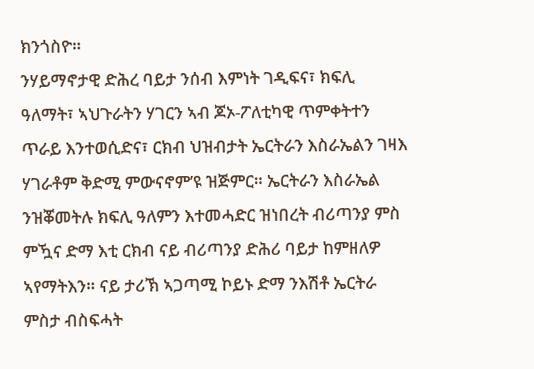ክንጎስዮ።
ንሃይማኖታዊ ድሕረ ባይታ ንሰብ እምነት ገዲፍና፣ ክፍሊ ዓለማት፣ ኣህጉራትን ሃገርን ኣብ ጆኦ-ፖለቲካዊ ጥምቀትተን ጥራይ እንተወሲድና፣ ርክብ ህዝብታት ኤርትራን እስራኤልን ገዛእ ሃገራቶም ቅድሚ ምውናኖም’ዩ ዝጅምር። ኤርትራን እስራኤል ንዝቖመትሉ ክፍሊ ዓለምን እተመሓድር ዝነበረት ብሪጣንያ ምስ ምዃና ድማ እቲ ርክብ ናይ ብሪጣንያ ድሕሪ ባይታ ከምዘለዎ ኣየማትእን። ናይ ታሪኽ ኣጋጣሚ ኮይኑ ድማ ንእሽቶ ኤርትራ ምስታ ብስፍሓት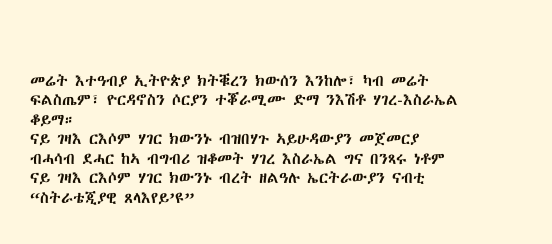መሬት እተዓብያ ኢትዮጵያ ክትቑረን ክውሰን እንከሎ፣ ካብ መሬት ፍልስጤም፣ ዮርዳኖስን ሶርያን ተቖራሚሙ ድማ ንእሽቶ ሃገረ-እስራኤል ቆይማ።
ናይ ገዛእ ርእሶም ሃገር ክውንኑ ብዝበሃጉ ኣይሁዳውያን መጀመርያ ብሓሳብ ደሓር ከኣ ብግብሪ ዝቆመት ሃገረ እስራኤል ግና በንጻሩ ነቶም ናይ ገዛእ ርእሶም ሃገር ክውንኑ ብረት ዘልዓሉ ኤርትራውያን ናብቲ “ስትራቴጂያዊ ጸላእየይ’ዩ”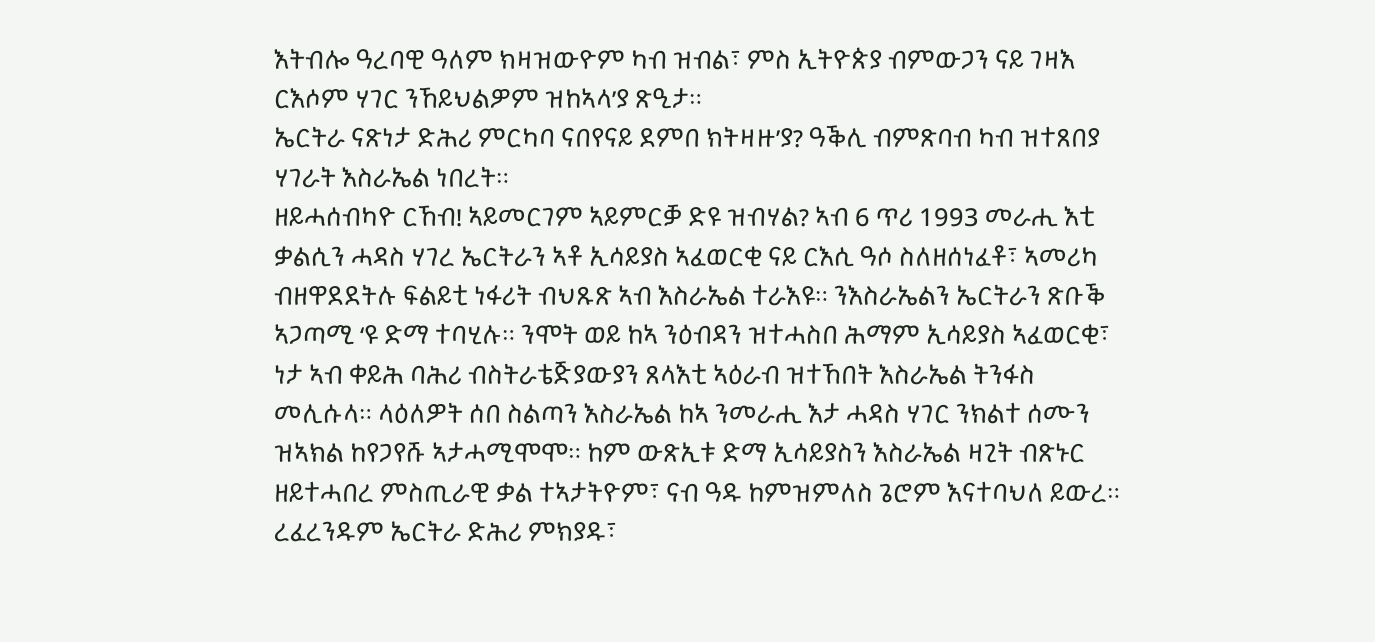እትብሎ ዓረባዊ ዓለም ክዛዝውዮም ካብ ዝብል፣ ምስ ኢትዮጵያ ብምውጋን ናይ ገዛእ ርእሶም ሃገር ንኸይህልዎም ዝከኣላ’ያ ጽዒታ።
ኤርትራ ናጽነታ ድሕሪ ምርካባ ናበየናይ ደምበ ክትዛዙ’ያ? ዓቕሊ ብምጽባብ ካብ ዝተጸበያ ሃገራት እስራኤል ነበረት።
ዘይሓሰብካዮ ርኸብ! ኣይመርገም ኣይምርቓ ድዩ ዝብሃል? ኣብ 6 ጥሪ 1993 መራሒ እቲ ቃልሲን ሓዳስ ሃገረ ኤርትራን ኣቶ ኢሳይያስ ኣፈወርቂ ናይ ርእሲ ዓሶ ስለዘሰነፈቶ፣ ኣመሪካ ብዘዋደደትሉ ፍልይቲ ነፋሪት ብህጹጽ ኣብ እስራኤል ተራእዩ። ንእስራኤልን ኤርትራን ጽቡቕ ኣጋጣሚ ‘ዩ ድማ ተባሂሉ። ንሞት ወይ ከኣ ንዕብዳን ዝተሓስበ ሕማም ኢሳይያስ ኣፈወርቂ፣ ነታ ኣብ ቀይሕ ባሕሪ ብስትራቴጅያውያን ጸላእቲ ኣዕራብ ዝተኸበት እስራኤል ትንፋስ መሊሱላ። ላዕለዎት ሰበ ስልጣን እስራኤል ከኣ ንመራሒ እታ ሓዳስ ሃገር ንክልተ ሰሙን ዝኣክል ከየጋየሹ ኣታሓሚሞሞ። ከም ውጽኢቱ ድማ ኢሳይያስን እስራኤል ዛጊት ብጽኑር ዘይተሓበረ ምስጢራዊ ቃል ተኣታትዮም፣ ናብ ዓዱ ከምዝምለስ ጌሮም እናተባህለ ይውረ።
ረፈረንዱም ኤርትራ ድሕሪ ምክያዱ፣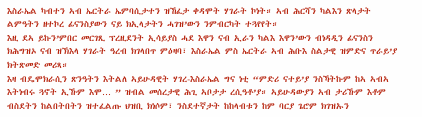እስራኤል ካብተን ኣብ ኤርትራ ኤምባሲታተን ዝኸፈታ ቀዳሞት ሃገራት ኮነት። ኣብ ሕርሻን ካልእን ጽላታት ልምዓትን ዘተኮረ ፊናንስያውን ናይ ክኢላታትን ሓገዝ’ውን ንምብርካት ተጓየየት።
እዚ ደኣ ይኩን’ምበር መርገጺ ፕረዚደንት ኢሳይያስ ሓደ እዋን ናብ ኢራን ካልእ እዋን’ውን ብነዳዲን ፊናንስን ክሕግዝኦ ናብ ዝኽእላ ሃገራት ዓረብ ክገላበጥ ምዕዛባ፣ እስራኤል ምስ ኤርትራ ኣብ ሕቡእ ስልታዊ ዝምድና ጥራይ’ያ ክትጽመድ መሪጻ።
እዛ ብዴሞክራሲን ጽንዓትን እትልለ ኣይሁዳዊት ሃገረ-እስራኤል ግና ነቲ “ምድሪ ናተይ’ያ ንስኻትኩም ከኣ ኣብኣ እትነብሩ ጓኖት ኢኹም እሞ… ” ዝብል መሰረታዊ ሕጊ ኣቦታታ ረሲዓቶ’ያ። ኣይሁዳውያን ኣብ ታሪኹም እቶም ብስደትን ከልበትበትን ዝተፈልጡ ህዝቢ ክነሶም፣ ንስደተኛታት ከከላብቱን ከም ባርያ ጌሮም ክገዝኡን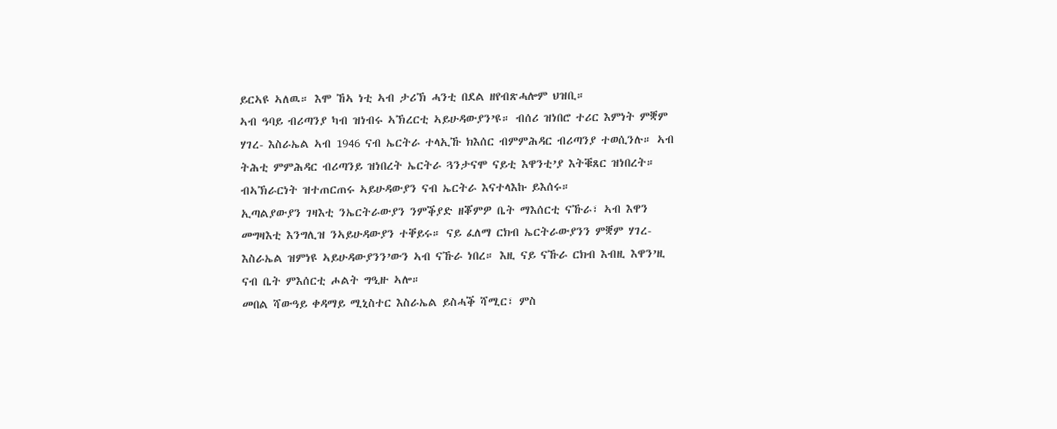ይርኣዩ ኣለዉ። እሞ ኸኣ ነቲ ኣብ ታሪኽ ሓንቲ በደል ዘየብጽሓሎም ህዝቢ።
ኣብ ዓባይ ብሪጣንያ ካብ ዝነብሩ ኣኽረርቲ ኣይሁዳውያን’ዩ። ብሰሪ ዝነበሮ ተሪር እምነት ምቛም ሃገረ- እስራኤል ኣብ 1946 ናብ ኤርትራ ተላኢኹ ክእሰር ብምምሕዳር ብሪጣንያ ተወሲንሉ። ኣብ ትሕቲ ምምሕዳር ብሪጣንይ ዝነበረት ኤርትራ ጓንታናሞ ናይቲ እዋንቲ’ያ እትቑጸር ዝነበረት። ብኣኽራርነት ዝተጠርጠሩ ኣይሁዳውያን ናብ ኤርትራ እናተላእኩ ይእሰሩ።
ኢጣልያውያን ገዛእቲ ንኤርትራውያን ንምቕያድ ዘቖምዎ ቤት ማእሰርቲ ናኹራ፣ ኣብ እዋን መግዛእቲ እንግሊዝ ንኣይሁዳውያን ተቐይሩ። ናይ ፈለማ ርክብ ኤርትራውያንን ምቛም ሃገረ- እስራኤል ዝምነዩ ኣይሁዳውያንን’ውን ኣብ ናኹራ ነበረ። እዚ ናይ ናኹራ ርክብ እብዚ እዋን’ዚ ናብ ቤት ምእሰርቲ ሖልት ግዒዙ ኣሎ።
መበል ሻውዓይ ቀዳማይ ሚኒስተር እስራኤል ይስሓቕ ሻሚር፣ ምስ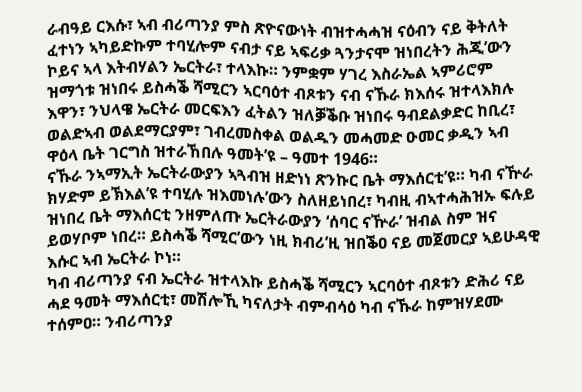ራብዓይ ርእሱ፣ ኣብ ብሪጣንያ ምስ ጽዮናውነት ብዝተሓሓዝ ናዕብን ናይ ቅትለት ፈተነን ኣካይድኩም ተባሂሎም ናብታ ናይ ኣፍሪቃ ጓንታናሞ ዝነበረትን ሕጂ’ውን ኮይና ኣላ እትብሃልን ኤርትራ፣ ተላእኩ። ንምቋም ሃገረ እስራኤል ኣምሪሮም ዝማጎቱ ዝነበሩ ይስሓቕ ሻሚርን ኣርባዕተ ብጾቱን ናብ ናኹራ ክእሰሩ ዝተላእክሉ እዋን፣ ንህላዌ ኤርትራ መርፍእን ፈትልን ዝለቓቕቡ ዝነበሩ ዓብደልቃድር ከቢረ፣ ወልድኣብ ወልደማርያም፣ ገብረመስቀል ወልዱን መሓመድ ዑመር ቃዲን ኣብ ዋዕላ ቤት ገርግስ ዝተራኸበሉ ዓመት’ዩ – ዓመተ 1946።
ናኹራ ንኣማኢት ኤርትራውያን ኣጓብዝ ዘድነነ ጽንኩር ቤት ማእሰርቲ’ዩ። ካብ ናዅራ ክሃድም ይኽእል’ዩ ተባሂሉ ዝእመነሉ’ውን ስለዘይነበረ፣ ካብዚ ብኣተሓሕዝኡ ፍሉይ ዝነበረ ቤት ማእሰርቲ ንዘምለጡ ኤርትራውያን ‘ሰባር ናዅራ’ ዝብል ስም ዝና ይወሃቦም ነበረ። ይስሓቕ ሻሚር’ውን ነዚ ክብሪ’ዚ ዝበቕዐ ናይ መጀመርያ ኣይሁዳዊ እሱር ኣብ ኤርትራ ኮነ።
ካብ ብሪጣንያ ናብ ኤርትራ ዝተላእኩ ይስሓቕ ሻሚርን ኣርባዕተ ብጾቱን ድሕሪ ናይ ሓደ ዓመት ማእሰርቲ፣ መሽሎኺ ካናለታት ብምብሳዕ ካብ ናኹራ ከምዝሃደሙ ተሰምዐ። ንብሪጣንያ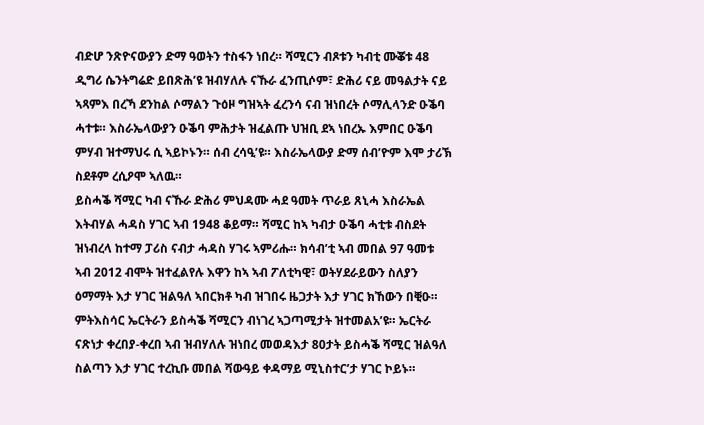ብድሆ ንጽዮናውያን ድማ ዓወትን ተስፋን ነበረ። ሻሚርን ብጾቱን ካብቲ ሙቖቱ 48 ዲግሪ ሴንትግሬድ ይበጽሕ’ዩ ዝብሃለሉ ናኹራ ፈንጢሶም፣ ድሕሪ ናይ መዓልታት ናይ ኣጻምእ በረኻ ደንከል ሶማልን ጉዕዞ ግዝኣት ፈረንሳ ናብ ዝነበረት ሶማሊላንድ ዑቕባ ሓተቱ። እስራኤላውያን ዑቕባ ምሕታት ዝፈልጡ ህዝቢ ደኣ ነበረኡ እምበር ዑቕባ ምሃብ ዝተማህሩ ሲ ኣይኮኑን። ሰብ ረሳዒ’ዩ። እስራኤላውያ ድማ ሰብ’ዮም እሞ ታሪኽ ስደቶም ረሲዖሞ ኣለዉ።
ይስሓቕ ሻሚር ካብ ናኹራ ድሕሪ ምህዳሙ ሓደ ዓመት ጥራይ ጸኒሓ እስራኤል እትብሃል ሓዳስ ሃገር ኣብ 1948 ቆይማ። ሻሚር ከኣ ካብታ ዑቕባ ሓቲቱ ብስደት ዝነብረላ ከተማ ፓሪስ ናብታ ሓዳስ ሃገሩ ኣምሪሑ። ክሳብ’ቲ ኣብ መበል 97 ዓመቱ ኣብ 2012 ብሞት ዝተፈልየሉ እዋን ከኣ ኣብ ፖለቲካዊ፣ ወትሃደራይውን ስለያን ዕማማት እታ ሃገር ዝልዓለ ኣበርክቶ ካብ ዝገበሩ ዜጋታት እታ ሃገር ክኸውን በቒዑ።
ምትእስሳር ኤርትራን ይስሓቕ ሻሚርን ብነገረ ኣጋጣሚታት ዝተመልአ’ዩ። ኤርትራ ናጽነታ ቀረበያ-ቀረበ ኣብ ዝብሃለሉ ዝነበረ መወዳእታ 80ታት ይስሓቕ ሻሚር ዝልዓለ ስልጣን እታ ሃገር ተረኪቡ መበል ሻውዓይ ቀዳማይ ሚኒስተር’ታ ሃገር ኮይኑ።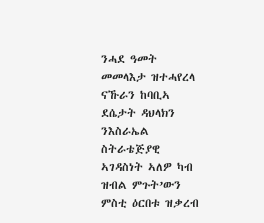ንሓደ ዓመት መመላእታ ዝተሓየረላ ናኹራን ከባቢኣ ደሴታት ዳህላክን ንእስራኤል ስትራቴጅያዊ ኣገዳስነት ኣለዎ ካብ ዝብል ምጉት’ውን ምስቲ ዕርበቱ ዝቃረብ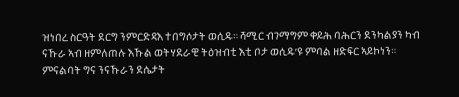ዝነበረ ስርዓት ደርግ ንምርድዳእ ተበግሶታት ወሲዱ። ሻሚር ብገማግም ቀይሕ ባሕርን ደንካልያን ካብ ናኹራ ኣብ ዘምለጠሉ እኹል ወትሃደራዊ ትዕዝብቲ እቲ ቦታ ወሲዱ’ዩ ምባል ዘድፍር ኣይኮነን። ምናልባት ግና ንናኹራን ደሴታት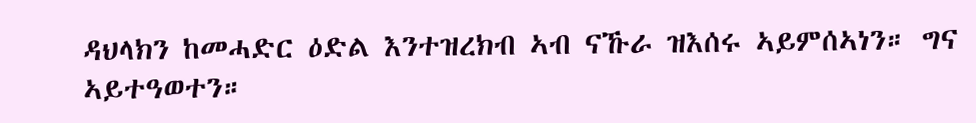ዳህላክን ከመሓድር ዕድል እንተዝረክብ ኣብ ናኹራ ዝእሰሩ ኣይምሰኣነን። ግና ኣይተዓወተን።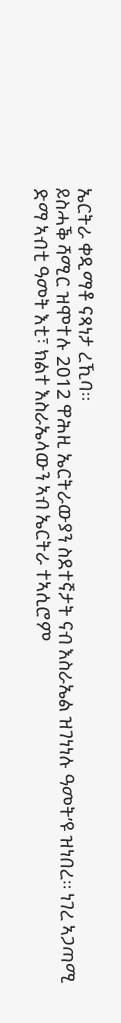ኤርትራ ቀዲማቶ ናጻነታ ረኺባ።
ይስሓቕ ሻሚር ዝሞተሉ 2012 ዋሕዚ ኤርትራውያን ስደተኛታት ናብ እስራኤል ዝገነነሉ ዓመት’ዩ ዝነበረ። ነገረ ኣጋጣሚ ድማ ኣብቲ ዓመት እቲ፣ ክልተ እስራኤላውን ኣብ ኤርትራ ተኣሲሮም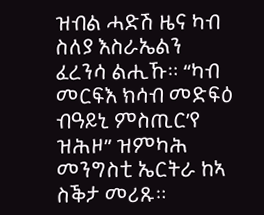ዝብል ሓድሽ ዜና ካብ ስለያ እስራኤልን ፈረንሳ ልሒኹ። “ካብ መርፍእ ክሳብ መድፍዕ ብዓይኒ ምስጢር’የ ዝሕዞ” ዝምካሕ መንግስቲ ኤርትራ ከኣ ስቕታ መሪጹ።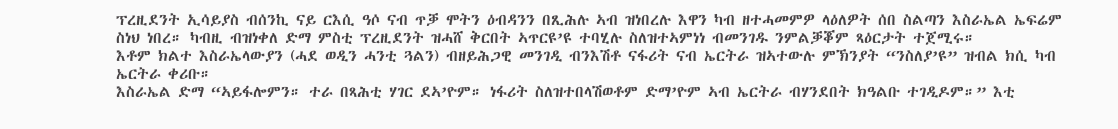ፕረዚደንት ኢሳይያስ ብሰንኪ ናይ ርእሲ ዓሶ ናብ ጥቓ ሞትን ዕብዳንን በጺሕሉ ኣብ ዝነበረሉ እዋን ካብ ዘተሓመምዎ ላዕለዎት ሰበ ስልጣን እስራኤል ኤፍሬም ስነህ ነበረ። ካብዚ ብዝነቀለ ድማ ምስቲ ፕረዚደንት ዝሓሸ ቅርበት ኣጥርዩ’ዩ ተባሂሉ ስለዝተኣምነነ ብመንገዱ ንምልቓቖም ጻዕርታት ተጀሚሩ።
እቶም ክልተ እስራኤላውያን (ሓደ ወዲን ሓንቲ ጓልን) ብዘይሕጋዊ መንገዲ ብንእሽቶ ናፋሪት ናብ ኤርትራ ዝኣተውሉ ምኽንያት “ንስለያ’ዩ” ዝብል ክሲ ካብ ኤርትራ ቀሪቡ።
እስራኤል ድማ “ኣይፋሎምን። ተራ በጻሕቲ ሃገር ደኣ’ዮም። ነፋሪት ስለዝተበላሽወቶም ድማ’ዮም ኣብ ኤርትራ ብሃንደበት ክዓልቡ ተገዲዶም።” እቲ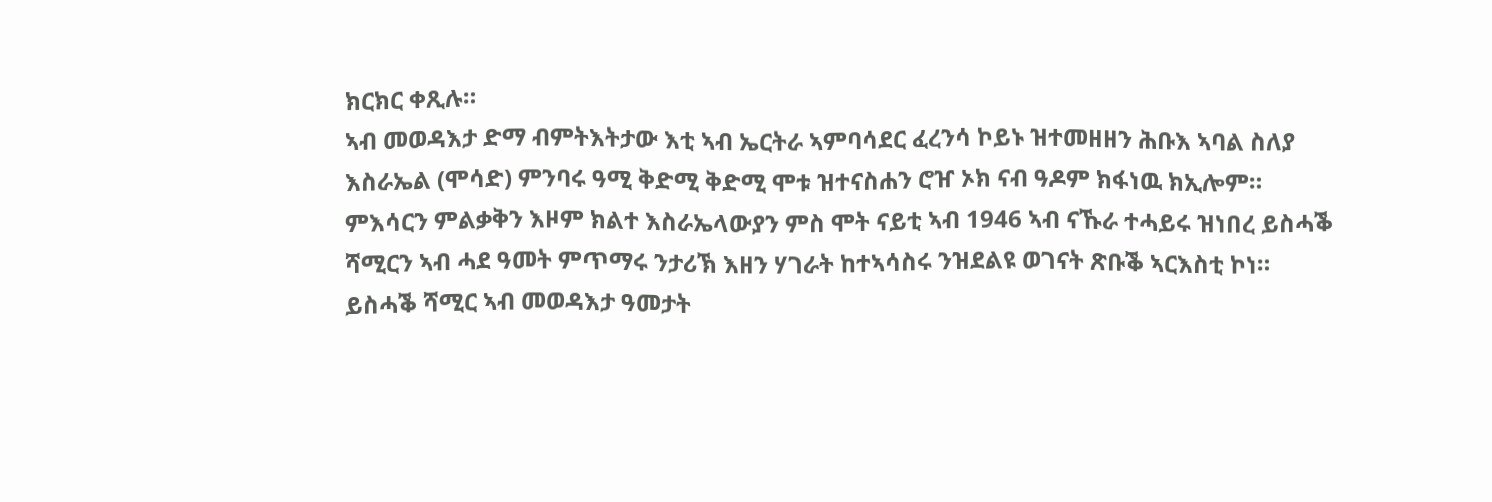ክርክር ቀጺሉ።
ኣብ መወዳእታ ድማ ብምትእትታው እቲ ኣብ ኤርትራ ኣምባሳደር ፈረንሳ ኮይኑ ዝተመዘዘን ሕቡእ ኣባል ስለያ እስራኤል (ሞሳድ) ምንባሩ ዓሚ ቅድሚ ቅድሚ ሞቱ ዝተናስሐን ሮዠ ኦክ ናብ ዓዶም ክፋነዉ ክኢሎም።
ምእሳርን ምልቃቅን እዞም ክልተ እስራኤላውያን ምስ ሞት ናይቲ ኣብ 1946 ኣብ ናኹራ ተሓይሩ ዝነበረ ይስሓቕ ሻሚርን ኣብ ሓደ ዓመት ምጥማሩ ንታሪኽ እዘን ሃገራት ከተኣሳስሩ ንዝደልዩ ወገናት ጽቡቕ ኣርእስቲ ኮነ።
ይስሓቕ ሻሚር ኣብ መወዳእታ ዓመታት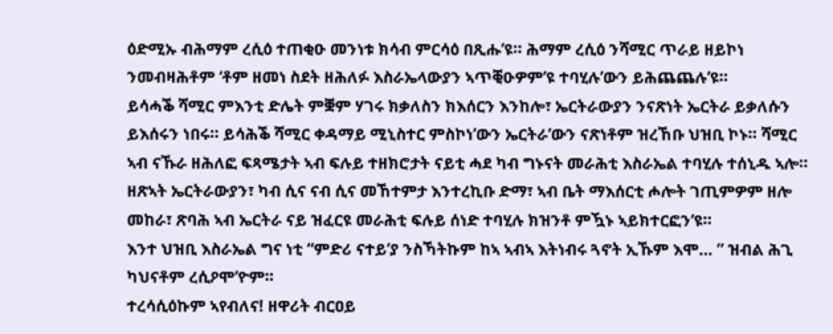ዕድሚኡ ብሕማም ረሲዕ ተጠቂዑ መንነቱ ክሳብ ምርሳዕ በጺሑ’ዩ። ሕማም ረሲዕ ንሻሚር ጥራይ ዘይኮነ ንመብዛሕቶም ‘ቶም ዘመነ ስደት ዘሕለፉ እስራኤላውያን ኣጥቒዑዎም’ዩ ተባሂሉ’ውን ይሕጨጨሉ’ዩ።
ይሳሓቕ ሻሚር ምእንቲ ድሌት ምቛም ሃገሩ ክቃለስን ክእሰርን እንከሎ፣ ኤርትራውያን ንናጽነት ኤርትራ ይቃለሱን ይእሰሩን ነበሩ። ይሳሕቕ ሻሚር ቀዳማይ ሚኒስተር ምስኮነ’ውን ኤርትራ’ውን ናጽነቶም ዝረኸቡ ህዝቢ ኮኑ። ሻሚር ኣብ ናኹራ ዘሕለፎ ፍጻሜታት ኣብ ፍሉይ ተዘክሮታት ናይቲ ሓደ ካብ ግኑናት መራሕቲ እስራኤል ተባሂሉ ተሰኒዱ ኣሎ።
ዘጽኣት ኤርትራውያን፣ ካብ ሲና ናብ ሲና መኸተምታ እንተረኪቡ ድማ፣ ኣብ ቤት ማእሰርቲ ሖሎት ገጢምዎም ዘሎ መከራ፣ ጽባሕ ኣብ ኤርትራ ናይ ዝፈርዩ መራሕቲ ፍሉይ ሰነድ ተባሂሉ ክዝንቶ ምዃኑ ኣይክተርፎን’ዩ።
እንተ ህዝቢ እስራኤል ግና ነቲ “ምድሪ ናተይ’ያ ንስኻትኩም ከኣ ኣብኣ እትነብሩ ጓኖት ኢኹም እሞ… ” ዝብል ሕጊ ካህናቶም ረሲዖሞ’ዮም።
ተረሳሲዕኩም ኣየብለና! ዘዋሪት ብርዐይ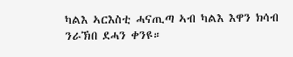ካልእ ኣርእስቲ ሓናጢጣ ኣብ ካልእ እዋን ክሳብ ንራኽበ ደሓን ቀንዩ።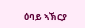ዕባይ ኣኽርያ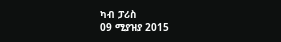ካብ ፓሪስ
09 ሚያዝያ 2015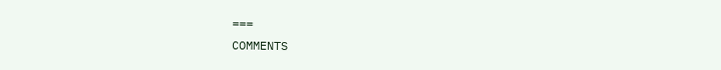===
COMMENTS